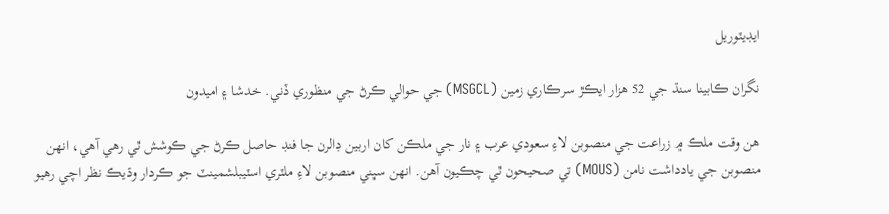ايڊيٽوريل

نگران ڪابينا سنڌ جي 52 هزار ايڪڙ سرڪاري زمين (MSGCL) جي حوالي ڪرڻ جي منظوري ڏني. خدشا ۽ اميدون

هن وقت ملڪ ۾ زراعت جي منصوبن لاءِ سعودي عرب ۽ نار جي ملڪن کان اربين ڊالرن جا فنڊ حاصل ڪرڻ جي ڪوشش ٿي رهي آهي، انهن منصوبن جي يادداشت نامن (MOUS) تي صحيحون ٿي چڪيون آهن. انهن سڀني منصوبن لاءِ ملٽري اسٽيبلشمينٽ جو ڪردار وڌيڪ نظر اچي رهيو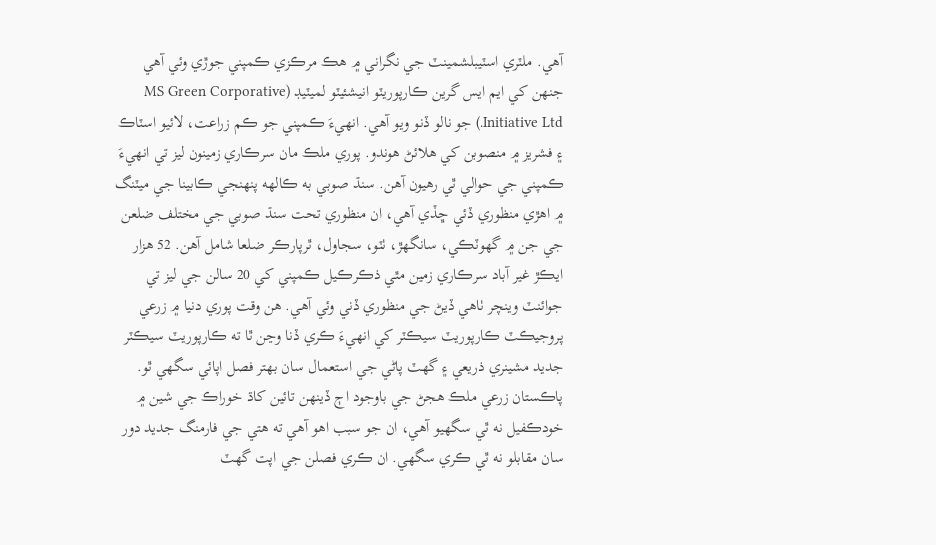آهي. ملٽري اسٽيبلشمينٽ جي نگراني ۾ هڪ مرڪزي ڪمپني جوڙي وئي آهي جنهن کي ايم ايس گرين ڪارپوريٽو انيشئيٽو لميٽيڊ (MS Green Corporative Initiative Ltd.) جو نالو ڏنو ويو آهي. انهيءَ ڪمپني جو ڪم زراعت، لائيو اسٽاڪ ۽ فشريز ۾ منصوبن کي هلائڻ هوندو. پوري ملڪ مان سرڪاري زمينون ليز تي انهيءَ ڪمپني جي حوالي ٿي رهيون آهن. سنڌ صوبي به ڪالهه پنهنجي ڪابينا جي ميٽنگ ۾ اهڙي منظوري ڏئي ڇڏي آهي، ان منظوري تحت سنڌ صوبي جي مختلف ضلعن جي جن ۾ گهوٽڪي، سانگهڙ، ٺٽو، سجاول، ٿرپارڪر ضلعا شامل آهن. 52 هزار ايڪڙ غير آباد سرڪاري زمين مٿي ذڪرڪيل ڪمپني کي 20 سالن جي ليز تي جوائنٽ وينچر ٺاهي ڏيڻ جي منظوري ڏني وئي آهي. هن وقت پوري دنيا ۾ زرعي پروجيڪٽ ڪارپوريٽ سيڪٽر کي انهيءَ ڪري ڏنا وڃن ٿا ته ڪارپوريٽ سيڪٽر جديد مشينري ذريعي ۽ گهٽ پاڻي جي استعمال سان بهتر فصل اپائي سگهي ٿو. پاڪستان زرعي ملڪ هجڻ جي باوجود اڄ ڏينهن تائين کاڌ خوراڪ جي شين ۾ خودڪفيل نه ٿي سگهيو آهي، ان جو سبب اهو آهي ته هتي جي فارمنگ جديد دور سان مقابلو نه ٿي ڪري سگهي. ان ڪري فصلن جي اپت گهٽ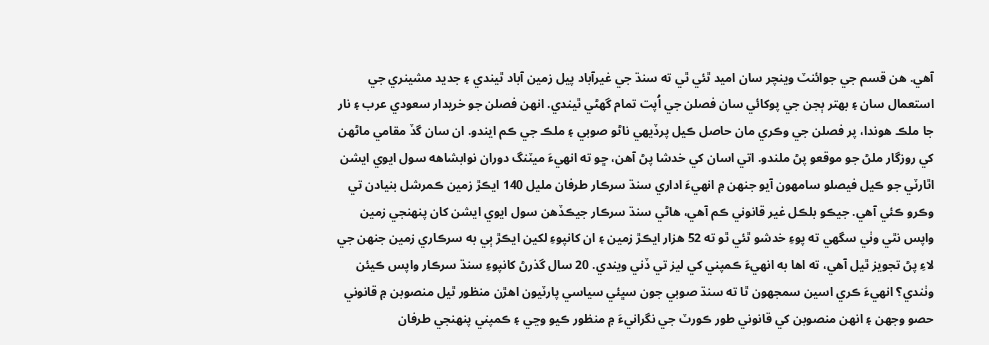آهي. هن قسم جي جوائنٽ وينچر سان اميد ٿئي ٿي ته سنڌ جي غيرآباد پيل زمين آباد ٿيندي ۽ جديد مشينري جي استعمال سان ۽ بهتر ٻجن جي پوکائي سان فصلن جي اُپت تمام گهڻي ٿيندي. انهن فصلن جو خريدار سعودي عرب ۽ نار جا ملڪ هوندا، پر فصلن جي وڪري مان حاصل ڪيل پرڏيهي ناڻو صوبي ۽ ملڪ جي ڪم ايندو. ان سان گڏ مقامي ماڻهن کي روزگار ملڻ جو موقعو پڻ ملندو. اتي اسان کي خدشا پڻ آهن، ڇو ته انهيءَ ميٽنگ دوران نوابشاهه سول ايوي ايشن اٿارٽي جو ڪيل فيصلو سامهون آيو جنهن ۾ انهيءَ اداري سنڌ سرڪار طرفان مليل 140 ايڪڙ زمين ڪمرشل بنيادن تي وڪرو ڪئي آهي. جيڪو بلڪل غير قانوني ڪم آهي، هاڻي سنڌ سرڪار جيڪڏهن سول ايوي ايشن کان پنهنجي زمين واپس نٿي وٺي سگهي ته پوءِ خدشو ٿئي ٿو ته 52 هزار ايڪڙ زمين ۽ ان کانپوءِ لکين ايڪڙ ٻي به سرڪاري زمين جنهن جي لاءِ پڻ تجويز ٿيل آهي، ته اها به انهيءَ ڪمپني کي ليز تي ڏني ويندي. 20 سال گذرڻ کانپوءِ سنڌ سرڪار واپس ڪيئن وٺندي؟ انهيءَ ڪري اسين سمجهون ٿا ته سنڌ صوبي جون سڀئي سياسي پارٽيون اهڙن منظور ٿيل منصوبن ۾ قانوني حصو وجهن ۽ انهن منصوبن کي قانوني طور ڪورٽ جي نگرانيءَ ۾ منظور ڪيو وڃي ۽ ڪمپني پنهنجي طرفان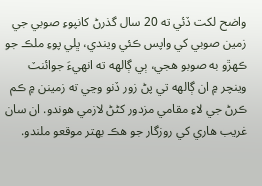واضح لکت ڏئي ته 20 سال گذرڻ کانپوءِ صوبي جي زمين صوبي کي واپس ڪئي ويندي، ڀلي پوءِ ملڪ جو ڪهڙو به صوبو هجي، ٻي ڳالهه ته انهيءَ جوائنٽ وينچر ۾ ان ڳالهه تي پڻ زور ڏنو وڃي ته زمينن ۾ ڪم ڪرڻ جي لاءِ مقامي مزدور کڻڻ لازمي هوندو. ان سان غريب هاري کي روزگار جو هڪ بهتر موقعو ملندو.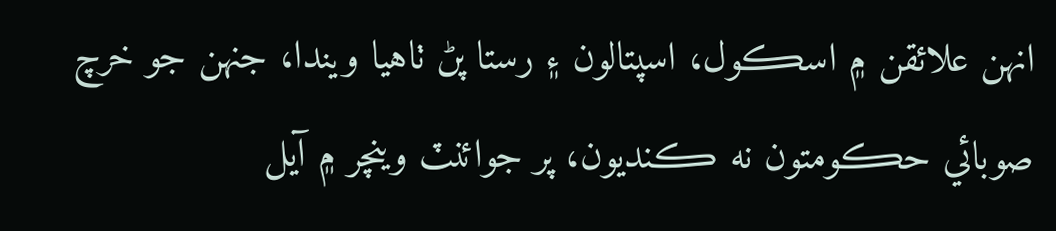انهن علائقن ۾ اسڪول، اسپتالون ۽ رستا پڻ ٺاهيا ويندا، جنهن جو خرچ صوبائي حڪومتون نه ڪنديون، پر جوائنٽ وينچر ۾ آيل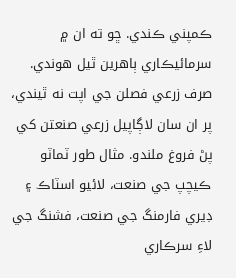ڪمپني ڪندي. ڇو ته ان ۾ سرمائيڪاري ٻاهرين ٿيل هوندي. صرف زرعي فصلن جي اپت نه ٿيندي، پر ان سان لاڳاپيل زرعي صنعتن کي پڻ فروغ ملندو. مثال طور ٽماٽو ڪيچپ جي صنعت، لائيو اسٽاڪ ۽ ڊيري فارمنگ جي صنعت، فشنگ جي لاءِ سرڪاري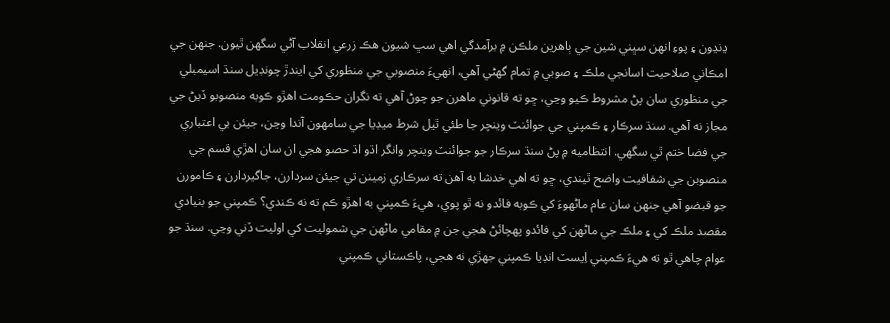ڍنڍون ۽ پوءِ انهن سڀني شين جي ٻاهرين ملڪن ۾ برآمدگي اهي سڀ شيون هڪ زرعي انقلاب آڻي سگهن ٿيون. جنهن جي امڪاني صلاحيت اسانجي ملڪ ۽ صوبي ۾ تمام گهڻي آهي، انهيءَ منصوبي جي منظوري کي ايندڙ چونڊيل سنڌ اسيمبلي جي منظوري سان پڻ مشروط ڪيو وڃي، ڇو ته قانوني ماهرن جو چوڻ آهي ته نگران حڪومت اهڙو ڪوبه منصوبو ڏيڻ جي مجاز نه آهي. سنڌ سرڪار ۽ ڪمپني جي جوائنٽ وينچر جا طئي ٿيل شرط ميڊيا جي سامهون آندا وڃن، جيئن بي اعتباري جي فضا ختم ٿي سگهي. انتظاميه ۾ پڻ سنڌ سرڪار جو جوائنٽ وينچر وانگر اڌو اڌ حصو هجي ان سان اهڙي قسم جي منصوبن جي شفافيت واضح ٿيندي، ڇو ته اهي خدشا به آهن ته سرڪاري زمينن تي جيئن سردارن، جاگيردارن ۽ ڪامورن جو قبضو آهي جنهن سان عام ماڻهوءَ کي ڪوبه فائدو نه ٿو پوي، هيءَ ڪمپني به اهڙو ڪم ته نه ڪندي؟ ڪمپني جو بنيادي مقصد ملڪ کي ۽ ملڪ جي ماڻهن کي فائدو پهچائڻ هجي جن ۾ مقامي ماڻهن جي شموليت کي اوليت ڏني وڃي. سنڌ جو عوام چاهي ٿو ته هيءَ ڪمپني اِيسٽ انڊيا ڪمپني جهڙي نه هجي، پاڪستاني ڪمپني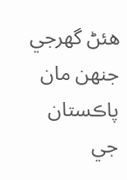هئڻ گهرجي جنهن مان پاڪستان جي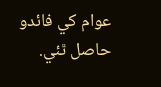عوام کي فائدو حاصل ٿئي.